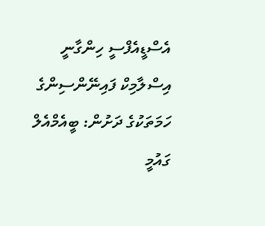އެސްޑީއެފްސީ ހިންގާނީ އިސްލާމިކް ފައިނޭންސިންގެ ހަމަތަކުގެ ދަށުން: ބީއެމްއެލް
ގައުމީ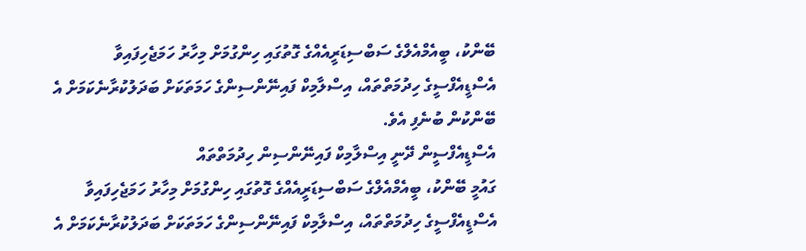ބޭންކު، ބީއެމްއެލްގެ ސަބްސިޑަރީއެއްގެ ގޮތުގައި ހިންގުމަށް މިހާރު ހަމަޖެހިފައިވާ އެސްޑީއެފްސީގެ ހިދުމަތްތައް، އިސްލާމިކް ފައިނޭންސިންގެ ހަމަތަކަށް ބަދަލުކުރާނެކަމަށް އެ ބޭންކުން ބުނެފި އެވެ.
އެސްޑީއެފްސީން ދޭނީ އިސްލާމިކް ފައިނޭންސިން ހިދުމަތްތައް
ގައުމީ ބޭންކު، ބީއެމްއެލްގެ ސަބްސިޑަރީއެއްގެ ގޮތުގައި ހިންގުމަށް މިހާރު ހަމަޖެހިފައިވާ އެސްޑީއެފްސީގެ ހިދުމަތްތައް، އިސްލާމިކް ފައިނޭންސިންގެ ހަމަތަކަށް ބަދަލުކުރާނެކަމަށް އެ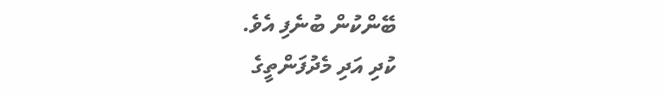ބޭންކުން ބުނެފި އެވެ.
ކުދި އަދި މެދުފަންތީގެ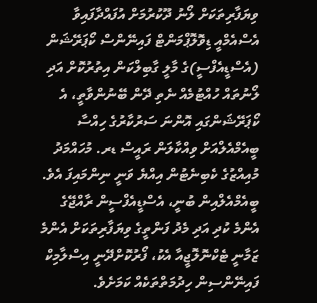ވިޔަފާރިތަކަށް ލޯނު ދޫކުރުމަށް އުފައްދާފައިވާ އެސްއެމްއީ ޑިވޮލޮޕްމަންޓް ފައިނޭންސް ކޯޕަރޭޝަން (އެސްޑީއެފްސީ)ގެ މާލީ ގާބިލްކަން އިތުރުކޮށް އަދި ލޯނުތައް ހުއްޓުމެއް ނެތި ދޭން ބޭނުންވާތީ، އެ ކޯޕަރޭޝަންގައި އޮންނަ ސަރުކާރުގެ ހިއްސާ ބީއެމްއެލްއަށް ވިއްކާލަން ރައީސް ޑރ. މުހައްމަދު މުއިއްޒުގެ ކެބިނެޓުން އިއްޔެ ވަނީ ނިންމައިފަ އެވެ.
ބީއެމްއެލްއިން ބުނީ، އެސްޑީއެފްސީން ރާއްޖޭގެ އެންމެ ކުދި އަދި މެދު ފަންތީގެ ވިޔަފާރިތަކަށް އެންމެ ޒަމާނީ ޓެކްނޮލޮޖީއާ އެކު، ފޯރުކޮށްދޭނީ އިސްލާމިކް ފައިނޭންސިން ހިދުމަތްތަކެއް ކަމަށެވެ.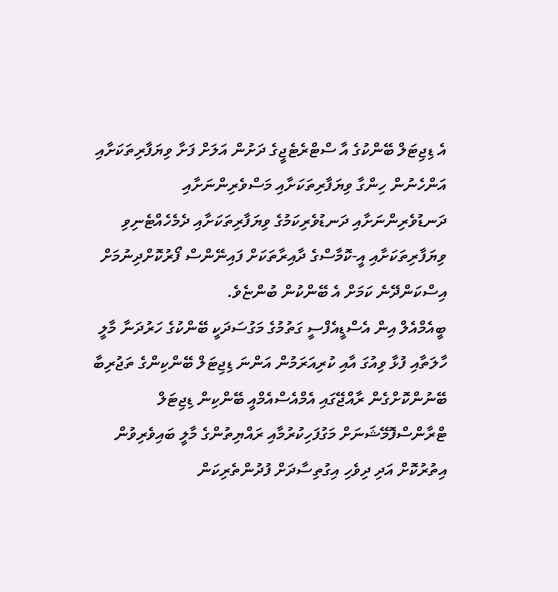އެ ޑިޖިޓަލް ބޭންކުގެ އާ ސްޓްރެޓެޖީގެ ދަށުން އަލަށް ފަށާ ވިޔަފާރިތަކަށާއި އަންހެނުން ހިންގާ ވިޔަފާރިތަކަށާއި މަސްވެރިންނަށާއި ދަނޑުވެރިންނަށާއި ދަނޑުވެރިކަމުގެ ވިޔަފާރިތަކަށާއި ދެމެހެއްޓެނިވި ވިޔަފާރިތަކަށާއި އީ-ކޮމާސްގެ ދާއިރާތަކަށް ފައިނޭންސް ފޯރުކޮށްދިނުމަށް އިސްކަންދޭނެ ކަމަށް އެ ބޭންކުން ބުންޏެވެ.
ބީއެމްއެލް އިން އެސްޑީއެފްސީ ގަތުމުގެ މަގުސަދަކީ ބޭންކުގެ ހަރުދަނާ މާލީ ހާލަތާއި ފުޅާ ވިއުގަ އާއި ކުރިއަރަމުން އަންނަ ޑިޖިޓަލް ބޭންކިންގެ ތަޖުރިބާ ބޭނުންކޮށްގެން ރާއްޖޭގައި އެމްއެސްއެމްއީ ބޭންކިން ޑިޖިޓަލް ޓްރާންސްފޮމޭޝަނަށް މަގުފަހިކުރުމާއި ރައްޔިތުންގެ މާލީ ބައިވެރިވުން އިތުރުކޮށް އަދި ދިވެހި އިގުތިސާދަށް ފުދުންތެރިކަން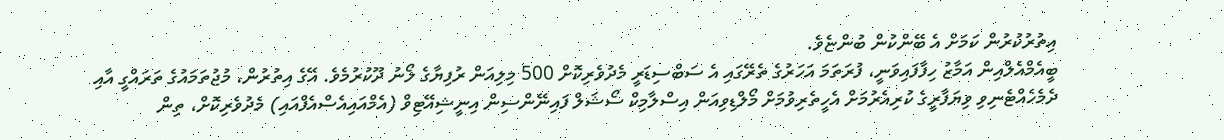އިތުރުކުރުން ކަމަށް އެ ބޭންކުން ބުންޏެވެ.
ބީއެމްއެލްއިން އަމާޒު ހިފާފައިވަނީ، ފުރަތަމަ އަހަރުގެ ތެރޭގައި އެ ސަބްސިޑަރީ މެދުވެރިކޮށް 500 މިލިއަން ރުފިޔާގެ ލޯނު ދޫކުރުމެވެ. އޭގެ އިތުރުން، މުޖުތަމައުގެ ތަރައްގީ އާއި ދެމެހެއްޓެނިވި ވިޔަފާރީގެ ކުރިއެރުމަށް އެހީތެރިވުމަށް މޯލްޑިވިއަން އިސްލާމިކް ސޯޝަލް ފައިނޭންސިން އިނީޝިއޭޓިވް (އެމްއައިއެސްއެފްއައި) މެދުވެރިކޮށް، ތިން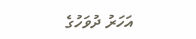އަހަރު ދުވަހުގެ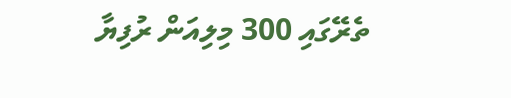ތެރޭގައި 300 މިލިއަން ރުފިޔާ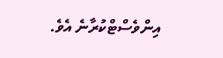އިންވެސްޓްކުރާނެ އެވެ.